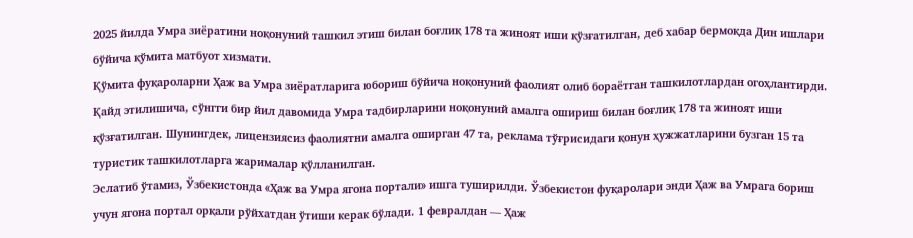2025 йилда Умра зиёратини ноқонуний ташкил этиш билан боғлиқ 178 та жиноят иши қўзғатилган, деб хабар бермоқда Дин ишлари бўйича қўмита матбуот хизмати.
Қўмита фуқароларни Ҳаж ва Умра зиёратларига юбориш бўйича ноқонуний фаолият олиб бораётган ташкилотлардан огоҳлантирди.
Қайд этилишича, сўнгги бир йил давомида Умра тадбирларини ноқонуний амалга ошириш билан боғлиқ 178 та жиноят иши қўзғатилган. Шунингдек, лицензиясиз фаолиятни амалга оширган 47 та, реклама тўғрисидаги қонун ҳужжатларини бузган 15 та туристик ташкилотларга жарималар қўлланилган.
Эслатиб ўтамиз, Ўзбекистонда «Ҳаж ва Умра ягона портали» ишга туширилди. Ўзбекистон фуқаролари энди Ҳаж ва Умрага бориш учун ягона портал орқали рўйхатдан ўтиши керак бўлади. 1 февралдан — Ҳаж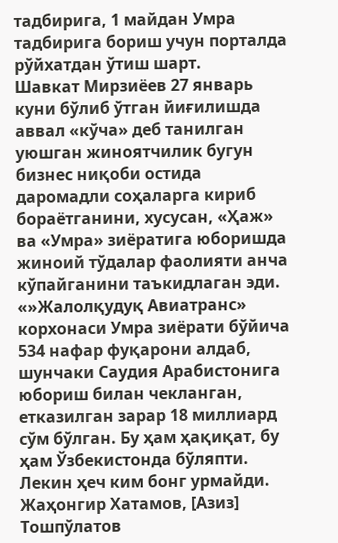тадбирига, 1 майдан Умра тадбирига бориш учун порталда рўйхатдан ўтиш шарт.
Шавкат Мирзиёев 27 январь куни бўлиб ўтган йиғилишда аввал «кўча» деб танилган уюшган жиноятчилик бугун бизнес ниқоби остида даромадли соҳаларга кириб бораётганини, хусусан, «Ҳаж» ва «Умра» зиёратига юборишда жиноий тўдалар фаолияти анча кўпайганини таъкидлаган эди. «»Жалолқудуқ Авиатранс» корхонаси Умра зиёрати бўйича 534 нафар фуқарони алдаб, шунчаки Саудия Арабистонига юбориш билан чекланган, етказилган зарар 18 миллиард сўм бўлган. Бу ҳам ҳақиқат, бу ҳам Ўзбекистонда бўляпти. Лекин ҳеч ким бонг урмайди. Жаҳонгир Хатамов, [Азиз] Тошпўлатов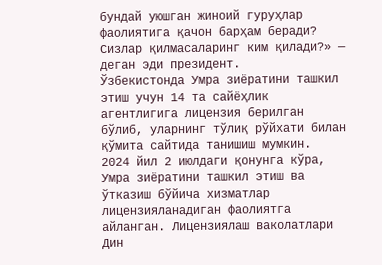бундай уюшган жиноий гуруҳлар фаолиятига қачон барҳам беради? Сизлар қилмасаларинг ким қилади?» — деган эди президент.
Ўзбекистонда Умра зиёратини ташкил этиш учун 14 та сайёҳлик агентлигига лицензия берилган бўлиб, уларнинг тўлиқ рўйхати билан қўмита сайтида танишиш мумкин.
2024 йил 2 июлдаги қонунга кўра, Умра зиёратини ташкил этиш ва ўтказиш бўйича хизматлар лицензияланадиган фаолиятга айланган. Лицензиялаш ваколатлари Дин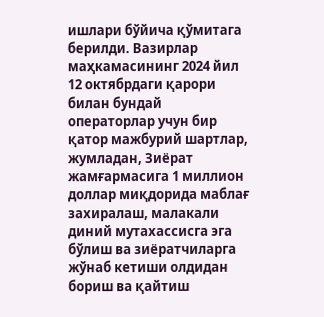ишлари бўйича қўмитага берилди. Вазирлар маҳкамасининг 2024 йил 12 октябрдаги қарори билан бундай операторлар учун бир қатор мажбурий шартлар, жумладан, Зиёрат жамғармасига 1 миллион доллар миқдорида маблағ захиралаш, малакали диний мутахассисга эга бўлиш ва зиёратчиларга жўнаб кетиши олдидан бориш ва қайтиш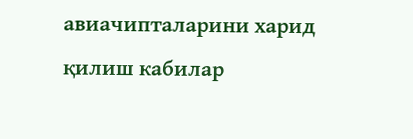авиачипталарини харид қилиш кабилар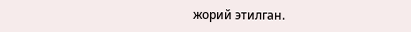жорий этилган.